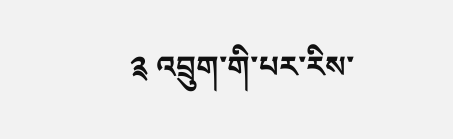༉ འབྲུག་གི་པར་རིས་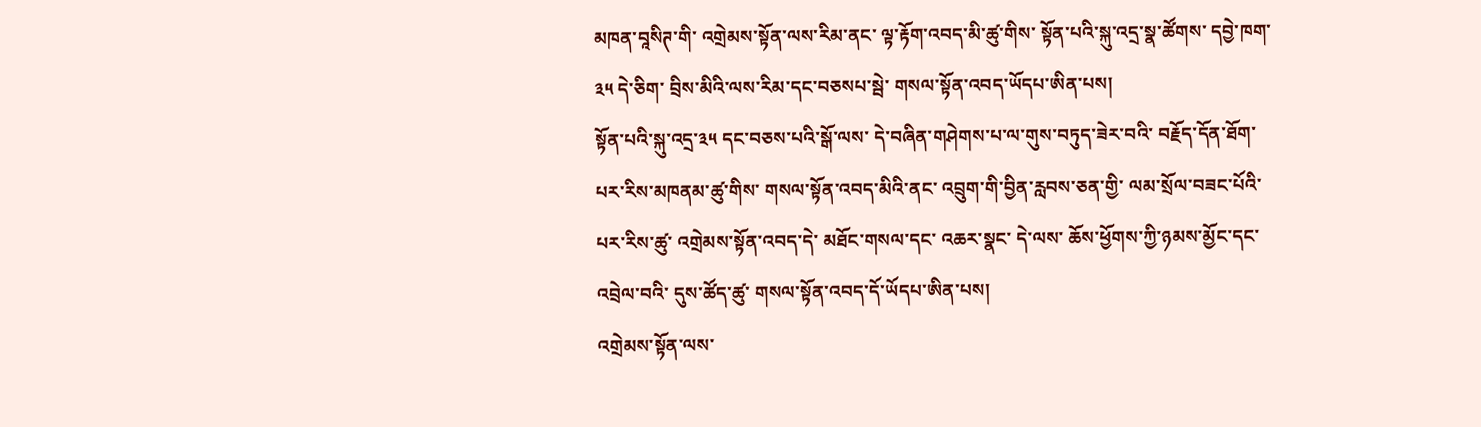མཁན་བཱསིཊ་གི་ འགྲེམས་སྟོན་ལས་རིམ་ནང་ ལྟ་རྟོག་འབད་མི་ཚུ་གིས་ སྟོན་པའི་སྐུ་འདྲ་སྣ་ཚོགས་ དབྱེ་ཁག་༣༥ དེ་ཅིག་ བྲིས་མིའི་ལས་རིམ་དང་བཅསཔ་སྦེ་ གསལ་སྟོན་འབད་ཡོདཔ་ཨིན་པས།
སྟོན་པའི་སྐུ་འདྲ་༣༥ དང་བཅས་པའི་སྒོ་ལས་ དེ་བཞིན་གཤེགས་པ་ལ་གུས་བཏུད་ཟེར་བའི་ བརྗོད་དོན་ཐོག་ པར་རིས་མཁནམ་ཚུ་གིས་ གསལ་སྟོན་འབད་མིའི་ནང་ འབྲུག་གི་བྱིན་རླབས་ཅན་གྱི་ ལམ་སྲོལ་བཟང་པོའི་པར་རིས་ཚུ་ འགྲེམས་སྟོན་འབད་དེ་ མཐོང་གསལ་དང་ འཆར་སྣང་ དེ་ལས་ ཆོས་ཕྱོགས་ཀྱི་ཉམས་མྱོང་དང་འབྲེལ་བའི་ དུས་ཚོད་ཚུ་ གསལ་སྟོན་འབད་དོ་ཡོདཔ་ཨིན་པས།
འགྲེམས་སྟོན་ལས་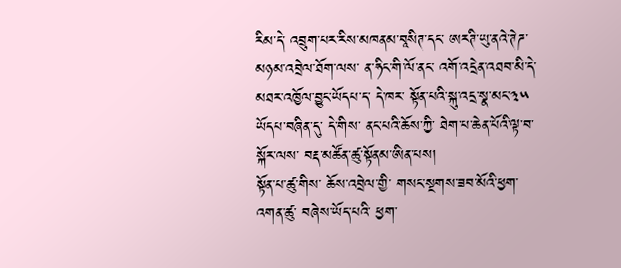རིམ་དེ་ འབྲུག་པར་རིས་མཁནམ་བཱསིཊ་དང་ ཨརཊི་ཡུ་ནའེ་ཊེཌ་མཉམ་འབྲེལ་ཐོག་ལས་ ན་ཧིང་གི་ལོ་ནང་ འགོ་འདྲེན་འཐབ་མི་དེ་ མཐར་འཁྱོལ་བྱུང་ཡོདཔ་ད་ དེ་ཁར་ སྟོན་པའི་སྐུ་འདྲ་སྣ་མང་༣༥ ཡོདཔ་བཞིན་དུ་ དེ་གིས་ ནང་པའི་ཆོས་ཀྱི་ ཐེག་པ་ཆེན་པོའི་ལྟ་བ་སྐོར་ལས་ བརྡ་མཚོན་ཚུ་སྟོནམ་ཨིན་པས།
སྟོན་པ་ཚུ་གིས་ ཆོས་འབྲེལ་གྱི་ གསང་སྔགས་ཟབ་མོའི་ཕྱག་འགན་ཚུ་ བཞེས་ཡོད་པའི་ ཕྱག་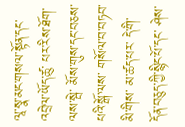ལཱ་སྣ་མང་གསལ་སྟོན་དང་ འབྲེལ་ཡོད་ཚུ་ པར་རིས་ཐོག་ལས་སྦེ་ མོས་གུས་དང་བཅས་པའི་སྒོ་ལས་ གསོལ་བ་བཏབ་མི་གིས་ མ་ཚད་པར་ དེ་གི་དོན་བཅུད་ཀྱི་སྙིང་པོ་དང་ ཤེས་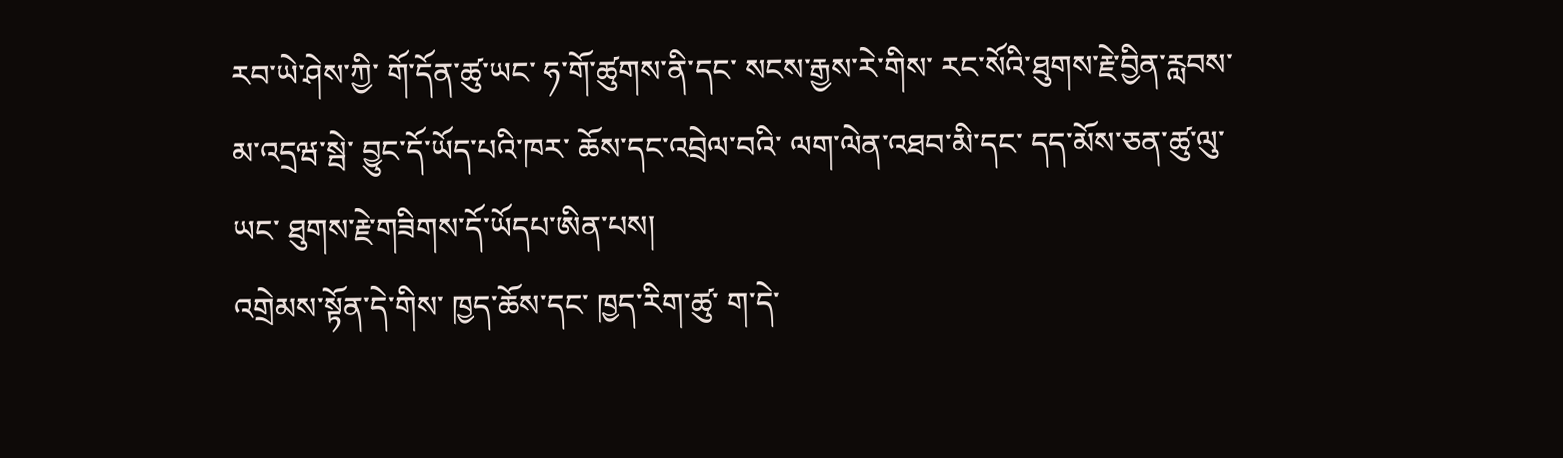རབ་ཡེ་ཤེས་ཀྱི་ གོ་དོན་ཚུ་ཡང་ ཧ་གོ་ཚུགས་ནི་དང་ སངས་རྒྱས་རེ་གིས་ རང་སོའི་ཐུགས་རྗེ་བྱིན་རླབས་མ་འདྲཝ་སྦེ་ བྱུང་དོ་ཡོད་པའི་ཁར་ ཆོས་དང་འབྲེལ་བའི་ ལག་ལེན་འཐབ་མི་དང་ དད་མོས་ཅན་ཚུ་ལུ་ཡང་ ཐུགས་རྗེ་གཟིགས་དོ་ཡོདཔ་ཨིན་པས།
འགྲེམས་སྟོན་དེ་གིས་ ཁྱད་ཆོས་དང་ ཁྱད་རིག་ཚུ་ ག་དེ་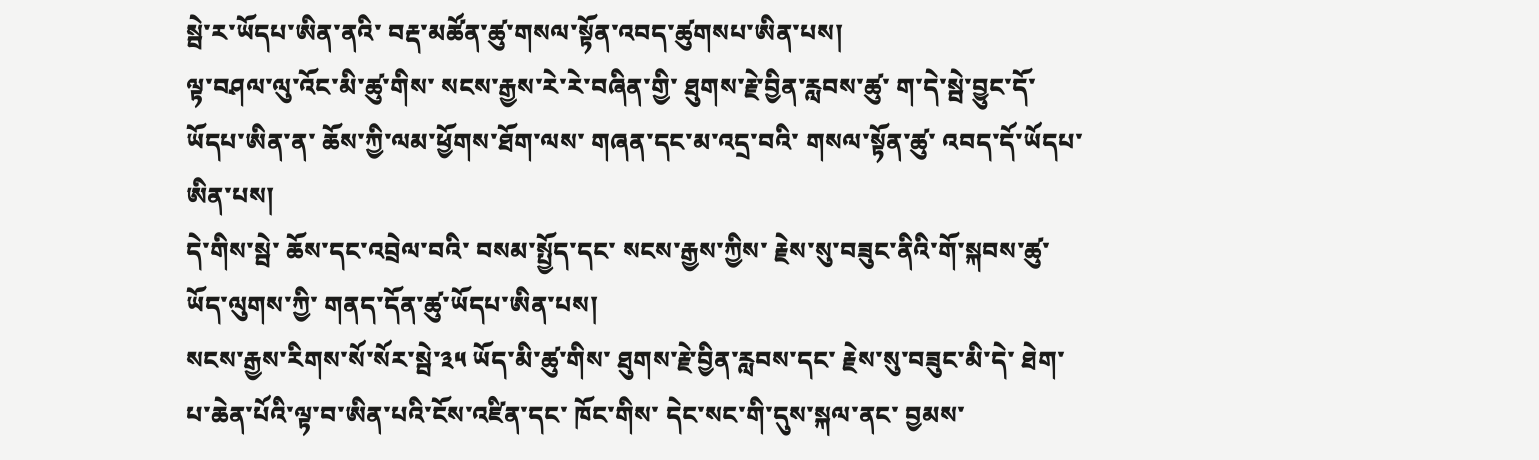སྦེ་ར་ཡོདཔ་ཨིན་ནའི་ བརྡ་མཚོན་ཚུ་གསལ་སྟོན་འབད་ཚུགསཔ་ཨིན་པས།
ལྟ་བཤལ་ལུ་འོང་མི་ཚུ་གིས་ སངས་རྒྱས་རེ་རེ་བཞིན་གྱི་ ཐུགས་རྗེ་བྱིན་རླབས་ཚུ་ ག་དེ་སྦེ་བྱུང་དོ་ཡོདཔ་ཨིན་ན་ ཆོས་ཀྱི་ལམ་ཕྱོགས་ཐོག་ལས་ གཞན་དང་མ་འདྲ་བའི་ གསལ་སྟོན་ཚུ་ འབད་དོ་ཡོདཔ་ཨིན་པས།
དེ་གིས་སྦེ་ ཆོས་དང་འབྲེལ་བའི་ བསམ་སྤྱོད་དང་ སངས་རྒྱས་ཀྱིས་ རྗེས་སུ་བཟུང་ནིའི་གོ་སྐབས་ཚུ་ ཡོད་ལུགས་ཀྱི་ གནད་དོན་ཚུ་ཡོདཔ་ཨིན་པས།
སངས་རྒྱས་རིགས་སོ་སོར་སྦེ་༣༥ ཡོད་མི་ཚུ་གིས་ ཐུགས་རྗེ་བྱིན་རླབས་དང་ རྗེས་སུ་བཟུང་མི་དེ་ ཐེག་པ་ཆེན་པོའི་ལྟ་བ་ཨིན་པའི་ངོས་འཛིན་དང་ ཁོང་གིས་ དེང་སང་གི་དུས་སྐལ་ནང་ བྱམས་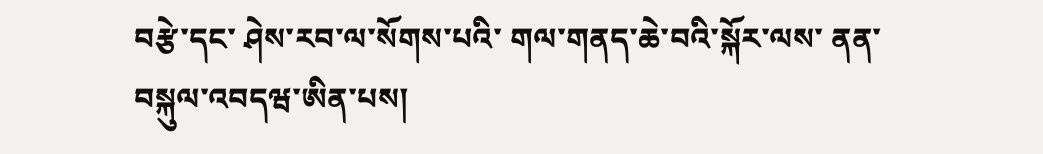བརྩེ་དང་ ཤེས་རབ་ལ་སོགས་པའི་ གལ་གནད་ཆེ་བའི་སྐོར་ལས་ ནན་བསྐུལ་འབདཝ་ཨིན་པས།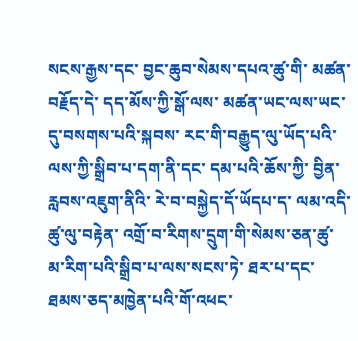སངས་རྒྱས་དང་ བྱང་ཆུབ་སེམས་དཔའ་ཚུ་གི་ མཚན་བརྗོད་དེ་ དད་མོས་ཀྱི་སྒོ་ལས་ མཚན་ཡང་ལས་ཡང་དུ་བསགས་པའི་སྐབས་ རང་གི་བརྒྱུད་ལུ་ཡོད་པའི་ ལས་ཀྱི་སྒྲིབ་པ་དག་ནི་དང་ དམ་པའི་ཆོས་ཀྱི་ བྱིན་རླབས་འཇུག་ནིའི་ རེ་བ་བསྐྱེད་དོ་ཡོདཔ་ད་ ལམ་འདི་ཚུ་ལུ་བརྟེན་ འགྲོ་བ་རིགས་དྲུག་གི་སེམས་ཅན་ཚུ་ མ་རིག་པའི་སྒྲིབ་པ་ལས་སངས་ཏེ་ ཐར་པ་དང་ ཐམས་ཅད་མཁྱེན་པའི་གོ་འཕང་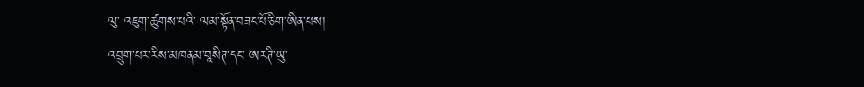ལུ་ འཇུག་ཚུགས་པའི་ ལམ་སྟོན་བཟང་པོ་ཅིག་ཨིན་པས།
འབྲུག་པར་རིས་མཁནམ་བཱསིཊ་དང་ ཨརཊི་ཡུ་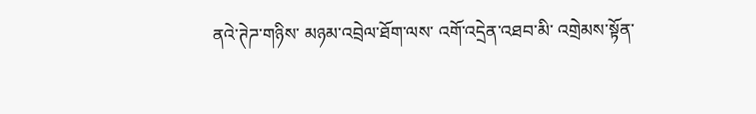ནའེ་ཊེཌ་གཉིས་ མཉམ་འབྲེལ་ཐོག་ལས་ འགོ་འདྲེན་འཐབ་མི་ འགྲེམས་སྟོན་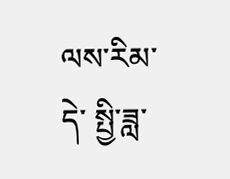ལས་རིམ་དེ་ སྤྱི་ཟླ་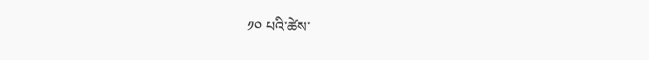༡༠ པའི་ཚེས་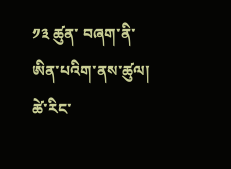༡༣ ཚུན་ བཞག་ནི་ཨིན་པའིག་ནས་ཚུལ།
ཚེ་རིང་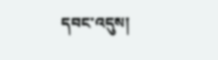དབང་འདུས།